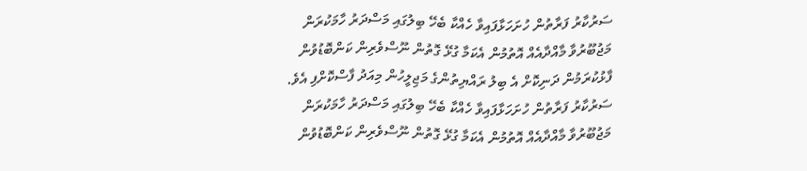ސަރުކާރު ފަރާތުން ހުށަހަޅާފައިވާ ހެއްކާ ބެހޭ ބިލުގައި މަސްދަރު ހާމަކުރަން މަޖުބޫރުވާ މާއްދާއެއް އޮތުމުން އެކަމާ ގުޅޭ ގޮތުން ނޫސްވެރިން ކަންބޮޑުވުން ފާޅުކުރަމުން ދަނިކޮށް އެ ބިލު ރައްޔިތުންގެ މަޖިލީހުން މިއަދު ފާސްކޮށްފި އެވެ.
ސަރުކާރު ފަރާތުން ހުށަހަޅާފައިވާ ހެއްކާ ބެހޭ ބިލުގައި މަސްދަރު ހާމަކުރަން މަޖުބޫރުވާ މާއްދާއެއް އޮތުމުން އެކަމާ ގުޅޭ ގޮތުން ނޫސްވެރިން ކަންބޮޑުވުން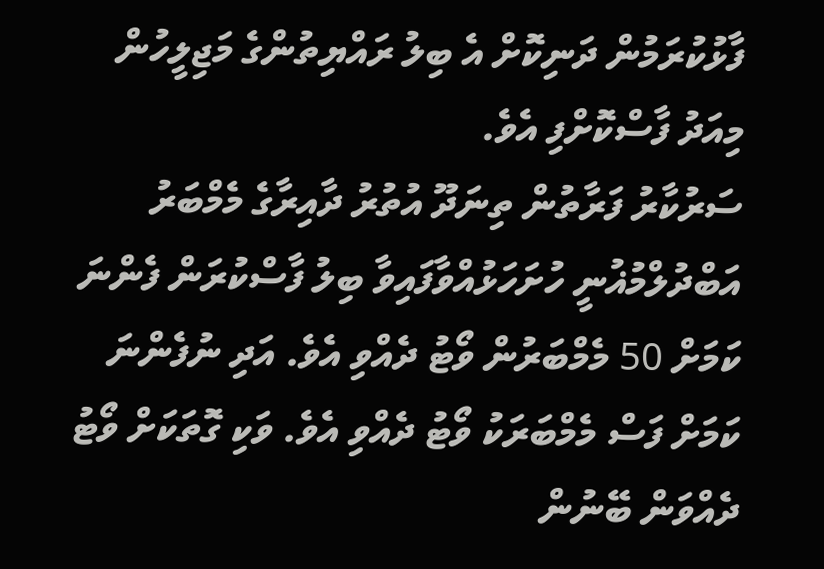ފާޅުކުރަމުން ދަނިކޮށް އެ ބިލު ރައްޔިތުންގެ މަޖިލީހުން މިއަދު ފާސްކޮށްފި އެވެ.
ސަރުކާރު ފަރާތުން ތިނަދޫ އުތުރު ދާއިރާގެ މެމްބަރު އަބްދުލްމުޣުނީ ހުށަހަޅުއްވާފައިވާ ބިލު ފާސްކުރަން ފެންނަ ކަމަށް 50 މެމްބަރުން ވޯޓު ދެއްވި އެވެ. އަދި ނުފެންނަ ކަމަށް ފަސް މެމްބަރަކު ވޯޓު ދެއްވި އެވެ. ވަކި ގޮތަކަށް ވޯޓު ދެއްވަން ބޭނުން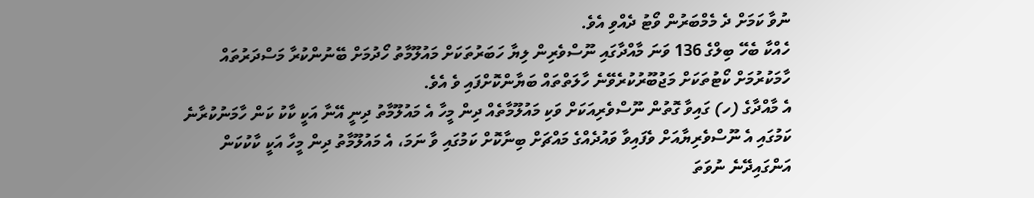ނުވާ ކަމަށް ދެ މެމްބަރުން ވޯޓު ދެއްވި އެވެ.
ހެއްކާ ބެހޭ ބިލްގެ 136 ވަނަ މާއްދާގައި ނޫސްވެރިން ލިޔާ ހަބަރުތަކަށް މައުލޫމާތު ހޯދުމަށް ބޭނުންކުރާ މަސްދަރުތައް ހާމަކުރުމަށް ކޯޓުތަކަށް މަޖުބޫރުކުރެވޭނެ ހާލަތްތައް ބަޔާންކޮށްފައި ވެ އެވެ.
އެ މާއްދާގެ (ހ) ގައިވާ ގޮތުން ނޫސްވެރިއަކަށް ވަކި މައުލޫމާތެއް ދިން މީހާ އެ މައުލޫމާތު ދިނީ އޭނާ އަކީ ކާކު ކަން ހާމަނުކުރާނެ ކަމުގައި އެ ނޫސްވެރިޔާއަށް ވެފައިވާ ވައުދެއްގެ މައްޗަށް ބިނާކޮށް ކަމުގައި ވާ ނަމަ، އެ މައުލޫމާތު ދިން މީހާ އަކީ ކާކުކަން އަންގައިދޭނެ ނުވަތަ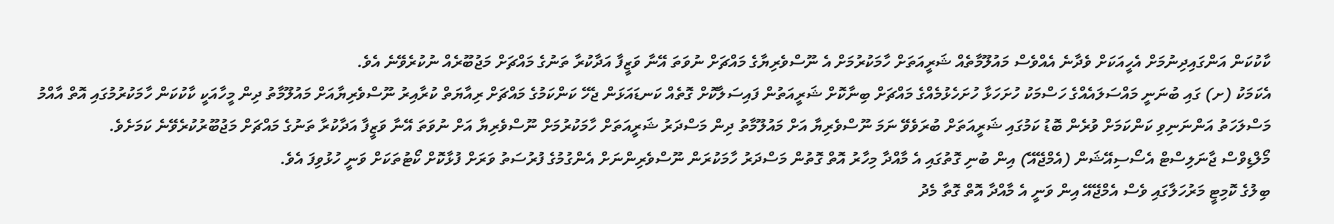ކާކުކަން އަންގައިދިނުމަށް އެހީއަކަށް ވެދާނެ އެއްވެސް މައުލޫމާތެއް ޝަރީއަތަށް ހާމަކުރުމަށް އެ ނޫސްވެރިޔާގެ މައްޗަށް ނުވަތަ އޭނާ ވަޒީފާ އަދާކުރާ ތަނުގެ މައްޗަށް މަޖުބޫރެއް ނުކުރެވޭނެ އެވެ.
އެކަމަކު (ށ) ގައި ބުނަނީ މައްސަލައެއްގެ ހަސްމަކު ހުށަހަޅާ ހުށަހެޅުމެއްގެ މައްޗަށް ބިނާކޮށް ޝަރީއަތުން ފައިސަލާކޮށް ގޮތެއް ކަނޑައަޅަން ޖެހޭ ކަންކަމުގެ މައްޗަށް ރިއާޔަތް ކުރާއިރު ނޫސްވެރިޔާއަށް މައުލޫމާތު ދިން މީހާއަކީ ކާކުކަން ހާމަކުރުމުގައި އޮތް އާއްމު މަސްލަހަތު އަންނަނިވި ކަންކަމަށް ވުރެން ބޮޑު ކަމުގައި ޝަރީއަތަށް ބުރަވެވޭ ނަމަ ނޫސްވެރިޔާ އަށް މައުލޫމާތު ދިން މަސްދަރު ޝަރީއަތަށް ހާމަކުރުމަށް ނޫސްވެރިޔާ އަށް ނުވަތަ އޭނާ ވަޒީފާ އަދާކުރާ ތަނުގެ މައްޗަށް މަޖުބޫރުކުރެވޭނެ ކަމަށެވެ.
މޯލްޑިވްސް ޖާނަލިސްޓް އެސޯސިއޭޝަން (އެމްޖޭއޭ) އިން ބުނި ގޮތުގައި އެ މާއްދާ މިހާރު އޮތް ގޮތުން މަސްދަރު ހާމަކުރަން ނޫސްވެރިންނަށް އެންގުމުގެ ފުރުސަތު ވަރަށް ފުޅާކޮށް ކޯޓުތަކަށް ވަނީ ހުޅުވިފަ އެވެ.
ބިލުގެ ކޮމިޓީ މަރުހަލާގައި ވެސް އެމްޖޭއޭ އިން ވަނީ އެ މާއްދާ އޮތް ގޮތާ މެދު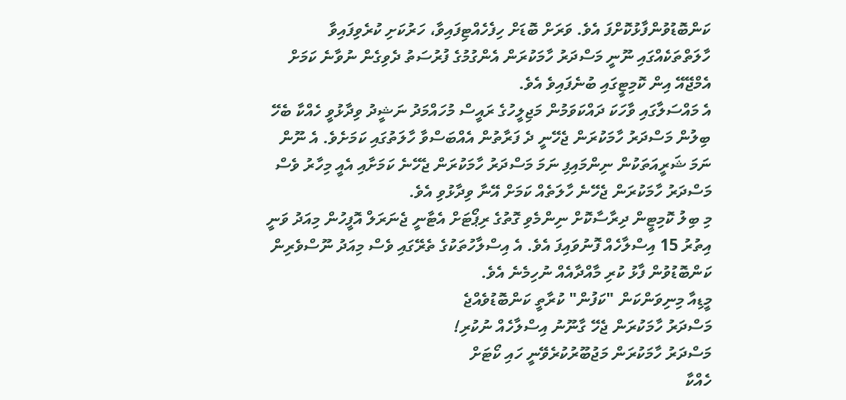ކަންބޮޑުވުންފާޅުކޮށްފަ އެވެ. ވަރަށް ބޮޑަށް ހިފެހެއްޓިފައިވާ، ހަރުކަށި ކުރެވިފައިވާ ހާލަތްތަކެއްގައި ނޫނީ މަސްދަރު ހާމަކުރަން އެންގުމުގެ ފުރުސަތު ދެވިގެން ނުވާނެ ކަމަށް އެމްޖޭއޭ އިން ކޮމިޓީގައި ބުނެފައިވެ އެވެ.
އެ މައްސަލާގައި ވާހަކަ ދައްކަވަމުން މަޖިލީހުގެ ރައީސް މުހައްމަދު ނަޝީދު ވިދާޅުވީ ހެއްކާ ބެހޭ ބިލުން މަސްދަރު ހާމަކުރަން ޖެހޭނީ ދެ ފަރާތުން އެއްބަސްވާ ހާލަތުގައި ކަމަށެވެ. އެ ނޫން ނަމަ ޝަރީއަތަކުން ނިންމައިފި ނަމަ މަސްދަރު ހާމަކުރަން ޖެހޭނެ ކަމަށާއި އެއީ މިހާރު ވެސް މަސްދަރު ހާމަކުރަން ޖެހޭނެ ހާލަތެއް ކަމަށް އޭނާ ވިދާޅުވި އެވެ.
މި ބިލު ކޮމިޓީން ދިރާސާކޮށް ނިންމެވި ގޮތުގެ ރިޕޯޓަށް އެޓާނީ ޖެނަރަލް އޮފީހުން މިއަދު ވަނީ އިތުރު 15 އިސްލާހެއް ފޮނުވައިފަ އެވެ. އެ އިސްލާހުތަކުގެ ތެރޭގައި ވެސް މިއަދު ނޫސްވެރިން ކަންބޮޑުވުން ފާޅު ކުރި މާއްދާއެއް ނުހިމެނެ އެވެ.
މީޑިއާ މިނިވަންކަން "ކަފުން" ކުރާތީ ކަންބޮޑުވެއްޖެ
މަސްދަރު ހާމަކުރަން ޖެހޭ ގާނޫނު އިސްލާހެއް ނުކުރި!
މަސްދަރު ހާމަކުރަން މަޖުބޫރުކުރެވޭނީ ހައި ކޯޓަށް
ހެއްކާ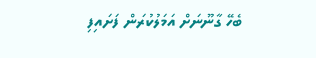ބެހޭ ގާނޫނަށް އަމަލުކުރަން ފަށައިފި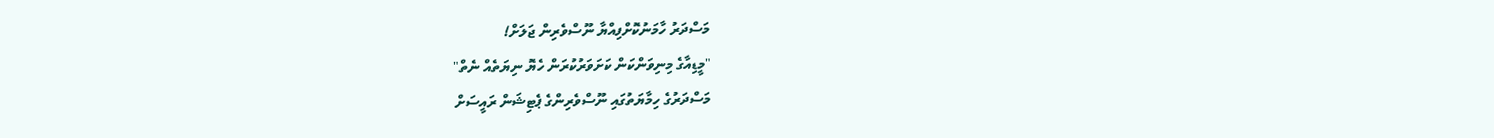މަސްދަރު ހާމަނުކޮށްފިއްޔާ ނޫސްވެރިން ޖަލަށް!
"މީޑިއާގެ މިނިވަންކަން ކަށަވަރުކުރަން ހެޔޮ ނިޔަތެއް ނެތް"
މަސްދަރުގެ ހިމާޔަތުގައި ނޫސްވެރިންގެ ޕެޓިޝަން ރައީސަށް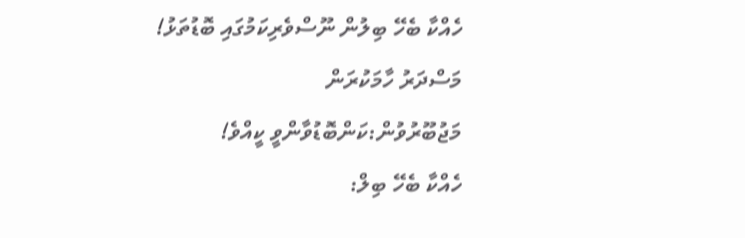ހެއްކާ ބެހޭ ބިލުން ނޫސްވެރިކަމުގައި ބޮޑުތަޅު!
މަސްދަރު ހާމަކުރަން މަޖުބޫރުވުން:ކަންބޮޑުވާންވީ ކީއްވެ!
ހެއްކާ ބެހޭ ބިލް: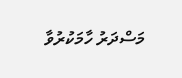މަސްދަރު ހާމަކުރުވާ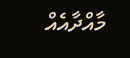މާއްދާއެއް